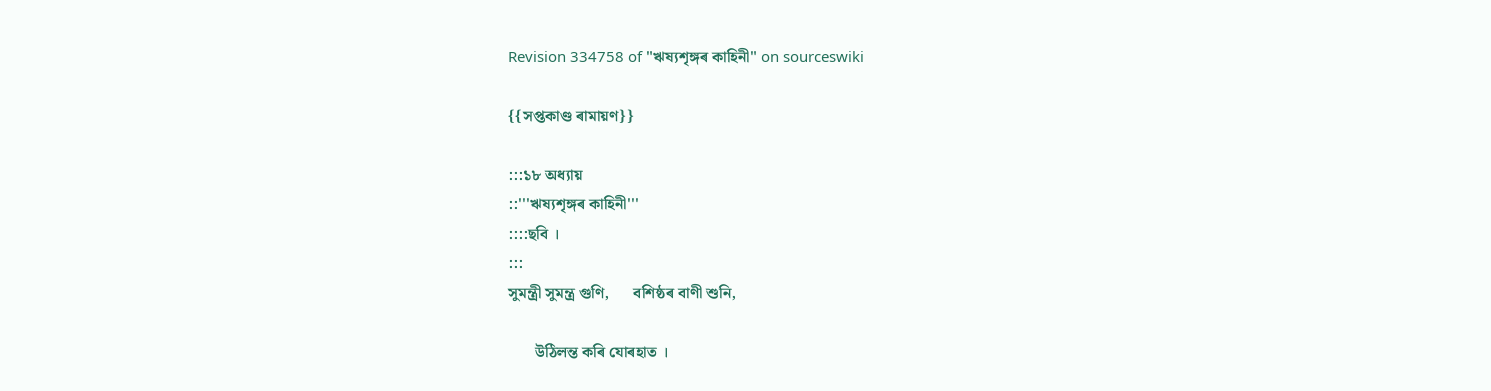Revision 334758 of "ঋষ্যশৃঙ্গৰ কাহিনী" on sourceswiki

{{সপ্তকাণ্ড ৰামায়ণ}}

:::১৮ অধ্যায়
::'''ঋষ্যশৃঙ্গৰ কাহিনী'''
::::ছবি ।
:::
সুমন্ত্ৰী সুমন্ত্ৰ গুণি,      বশিষ্ঠৰ বাণী শুনি,

       উঠিলন্ত কৰি যোৰহাত ।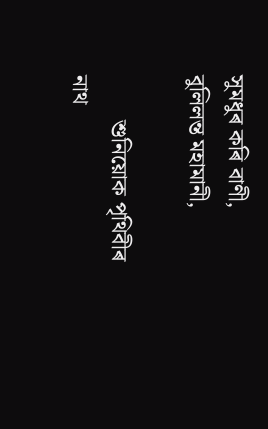সুমধুৰ কৰি বাণী,     বুলিলন্ত মহামানী,

        শুনিয়োক পৃথিবীৰ নাথ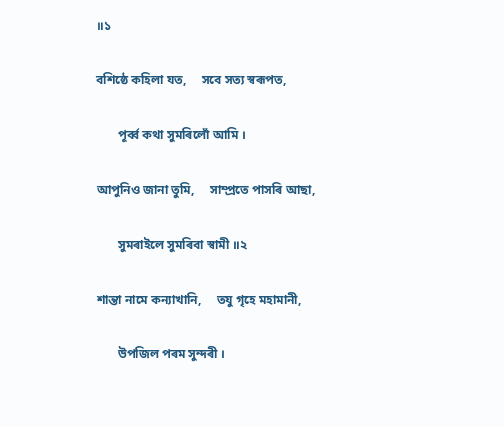॥১

বশিষ্ঠে কহিলা যত,     সবে সত্য স্বৰূপত,

       পূৰ্ব্ব কথা সুমৰিলোঁ আমি ।

আপুনিও জানা তুমি,     সাম্প্ৰতে পাসৰি আছা,

       সুমৰাইলে সুমৰিবা স্বামী ॥২

শান্তা নামে কন্যাখানি,     তযু গৃহে মহামানী,

       উপজিল পৰম সুন্দৰী ।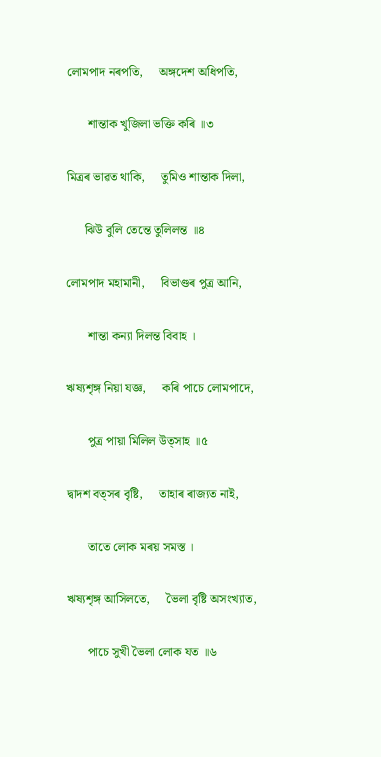লোমপাদ নৰপতি,     অঙ্গদেশ অধিপতি,

       শান্তাক খুজিলা ভক্তি কৰি ॥৩

মিত্ৰৰ ভাৱত থাকি,     তুমিও শান্তাক দিলা,

      ঝিউ বুলি তেন্তে তুলিলন্ত ॥৪

লোমপাদ মহামানী,     বিভাণ্ডৰ পুত্ৰ আনি,

       শান্তা কন্যা দিলন্ত বিবাহ ।

ঋষ্যশৃঙ্গ নিয়া যজ্ঞ,     কৰি পাচে লোমপাদে,

       পুত্ৰ পায়া মিলিল উত্সাহ ॥৫

দ্বাদশ বত্সৰ বৃষ্টি,     তাহাৰ ৰাজ্যত নাই,

       তাতে লোক মৰয় সমস্ত ।

ঋষ্যশৃঙ্গ আসিলতে,     ভৈলা বৃষ্টি অসংখ্যাত,

       পাচে সুখী ভৈলা লোক যত ॥৬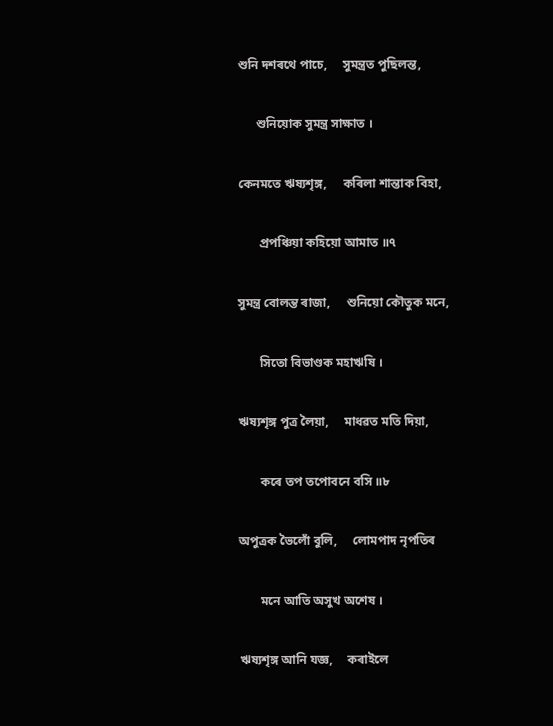শুনি দশৰথে পাচে,     সুমন্ত্ৰত পুছিলন্ত,

      শুনিয়োক সুমন্ত্ৰ সাক্ষাত ।

কেনমতে ঋষ্যশৃঙ্গ,     কৰিলা শান্তাক বিহা,

       প্ৰপঞ্চিয়া কহিয়ো আমাত ॥৭

সুমন্ত্ৰ বোলন্ত ৰাজা,     শুনিয়ো কৌতুক মনে,

       সিতো বিভাণ্ডক মহাঋষি ।

ঋষ্যশৃঙ্গ পুত্ৰ লৈয়া,     মাধৱত মতি দিয়া,

       কৰে তপ তপোবনে বসি ॥৮

অপুত্ৰক ভৈলোঁ বুলি,     লোমপাদ নৃপতিৰ

       মনে আতি অসুখ অশেষ ।

ঋষ্যশৃঙ্গ আনি যজ্ঞ,     কৰাইলে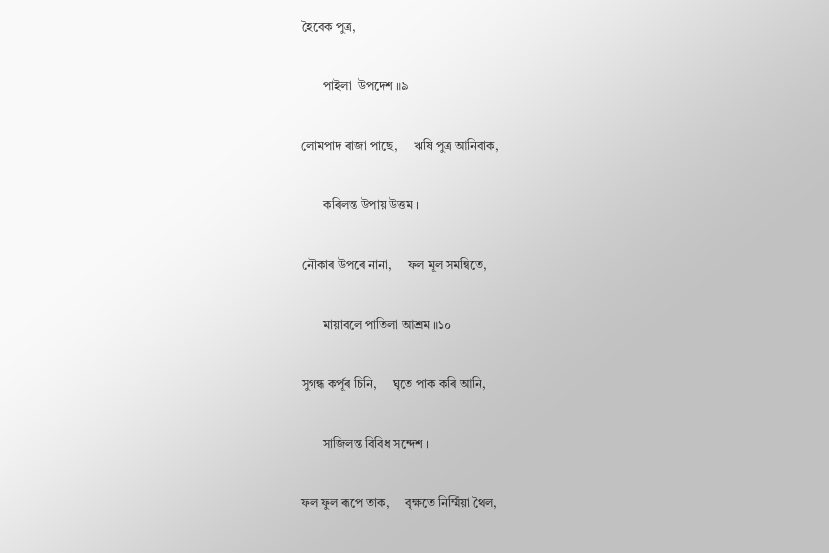হৈবেক পুত্ৰ,

       পাইলা  উপদেশ ॥৯

লোমপাদ ৰাজা পাছে,     ঋষি পুত্ৰ আনিবাক,

       কৰিলন্ত উপায় উত্তম ।

নৌকাৰ উপৰে নানা,     ফল মূল সমন্বিতে,

       মায়াবলে পাতিলা আশ্ৰম ॥১০

সুগন্ধ কৰ্পূৰ চিনি,     ঘৃতে পাক কৰি আনি,

       সাজিলন্ত বিবিধ সন্দেশ ।

ফল ফুল ৰূপে তাক,     বৃক্ষতে নিৰ্ম্মিয়া থৈল,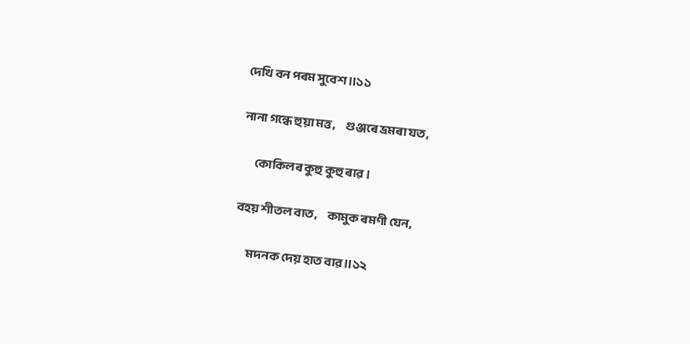দেখি বন পৰম সুবেশ ॥১১

নানা গন্ধে হুয়া মত্ত,     গুঞ্জৰে ভ্ৰমৰা যত,

       কোকিলৰ কুহু কুহু ৰাৱ ।

বহয় শীতল বাত,     কামুক ৰমণী যেন,

       মদনক দেয় হাত বাৱ॥১২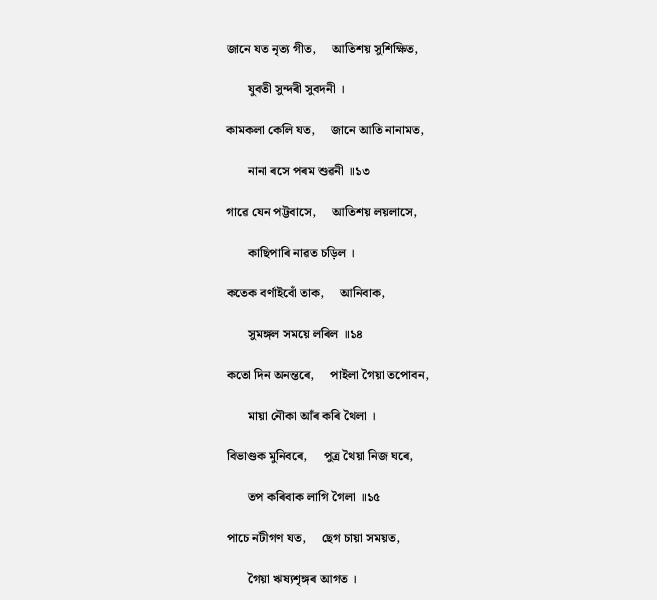জানে যত নৃত্য গীত,     আতিশয় সুশিক্ষিত,

       যুবতী সুন্দৰী সুবদনী ।

কামকলা কেলি যত,     জানে আতি নানামত,

       নানা ৰসে পৰম শুৱনী ॥১৩

গাৱে যেন পট্টবাসে,     আতিশয় লয়লাসে,

       কাছিপাৰি নাৱত চড়িল ।

কতেক বৰ্ণাইবোঁ তাক,     আনিবাক,

       সুমঙ্গল সময়ে লৰিল ॥১৪

কতো দিন অনন্তৰে,     পাইলা গৈয়া তপোবন,

       মায়া নৌকা আঁৰ কৰি থৈলা ।

বিভাণ্ডক মুনিবৰে,     পুত্ৰ থৈয়া নিজ ঘৰে,

       তপ কৰিবাক লাগি গৈলা ॥১৫

পাচে নটীগণ যত,     ছেগ চায়া সময়ত,

       গৈয়া ঋষ্যশৃঙ্গৰ আগত ।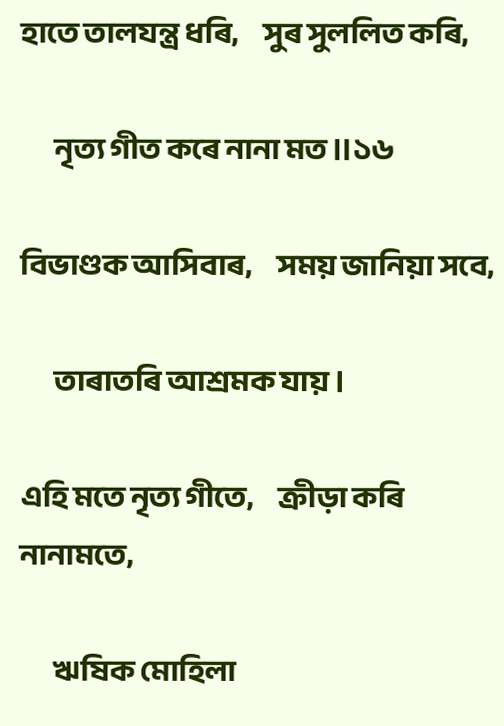হাতে তালযন্ত্ৰ ধৰি,     সুৰ সুললিত কৰি,

       নৃত্য গীত কৰে নানা মত ॥১৬

বিভাণ্ডক আসিবাৰ,     সময় জানিয়া সবে,

       তাৰাতৰি আশ্ৰমক যায় ।

এহি মতে নৃত্য গীতে,     ক্ৰীড়া কৰি নানামতে,

       ঋষিক মোহিলা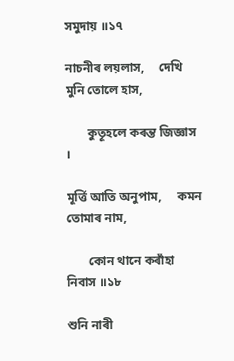সমুদায় ॥১৭

নাচনীৰ লয়লাস,     দেখি মুনি তোলে হাস,

       কুতূহলে কৰন্ত জিজ্ঞাস ।

মূৰ্ত্তি আতি অনুপাম,     কমন তোমাৰ নাম,

       কোন থানে কৰাঁহা নিবাস ॥১৮

শুনি নাৰী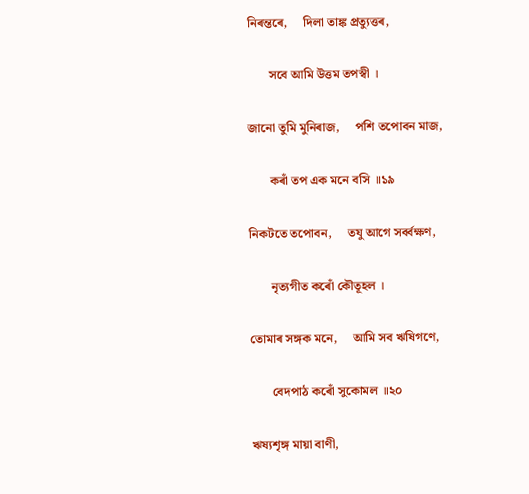নিৰন্তৰে,     দিলা তাঙ্ক প্ৰত্যুত্তৰ,

       সবে আমি উত্তম তপস্বী ।

জানো তুমি মুনিৰাজ,     পশি তপোবন মাজ,

       কৰাঁ তপ এক মনে বসি ॥১৯

নিকটতে তপোবন,     তযু আগে সৰ্ব্বক্ষণ,

       নৃত্যগীত কৰোঁ কৌতূহল ।

তোমাৰ সঙ্গক মনে,     আমি সব ঋষিগণে,

       বেদপাঠ কৰোঁ সুকোমল ॥২০

ঋষ্যশৃঙ্গ মায়া বাণী,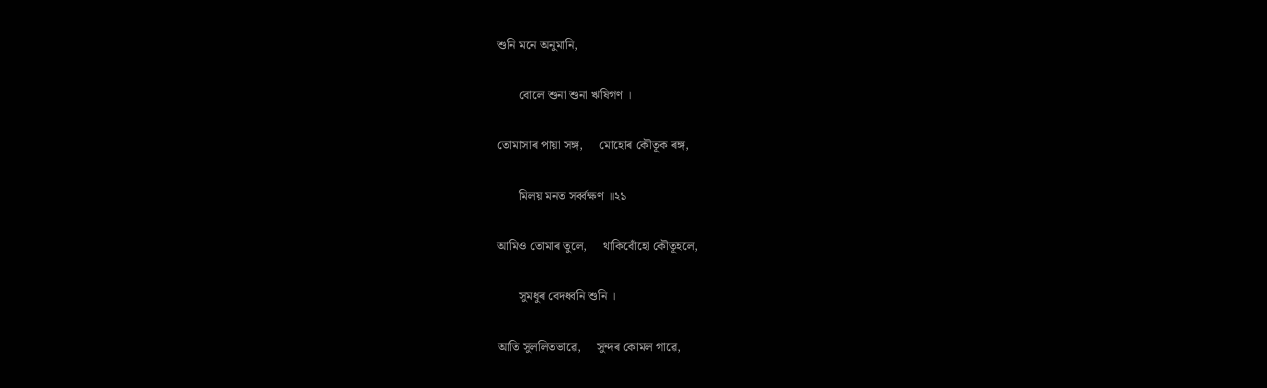শুনি মনে অনুমানি,

       বোলে শুনা শুনা ঋষিগণ ।

তোমাসাৰ পায়া সঙ্গ,     মোহোৰ কৌতূক ৰঙ্গ,

       মিলয় মনত সৰ্ব্বক্ষণ ॥২১

আমিও তোমাৰ তুলে,     থাকিবোঁহো কৌতূহলে,

       সুমধুৰ বেদধ্বনি শুনি ।

আতি সুললিতভাৱে,     সুন্দৰ কোমল গাৱে,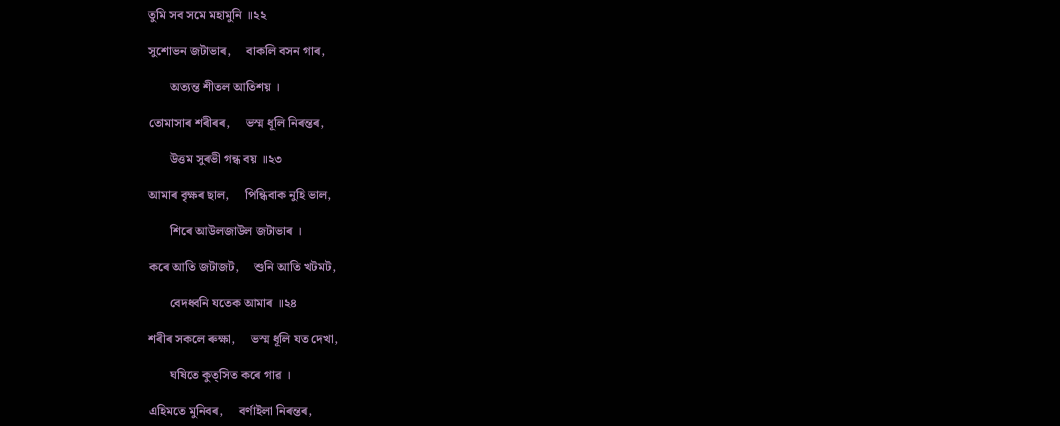তুমি সব সমে মহামুনি ॥২২

সুশোভন জটাভাৰ,     বাকলি বসন গাৰ,

       অত্যন্ত শীতল আতিশয় ।

তোমাসাৰ শৰীৰৰ,     ভস্ম ধূলি নিৰন্তৰ,

       উত্তম সুৰভী গন্ধ বয় ॥২৩

আমাৰ বৃক্ষৰ ছাল,     পিন্ধিবাক নুহি ভাল,

       শিৰে আউলজাউল জটাভাৰ ।

কৰে আতি জটাজট,     শুনি আতি খটমট,

       বেদধ্বনি যতেক আমাৰ ॥২৪

শৰীৰ সকলে ৰুক্ষা,     ভস্ম ধূলি যত দেখা,

       ঘষিতে কুত্সিত কৰে গাৱ ।

এহিমতে মুনিবৰ,     বৰ্ণাইলা নিৰন্তৰ,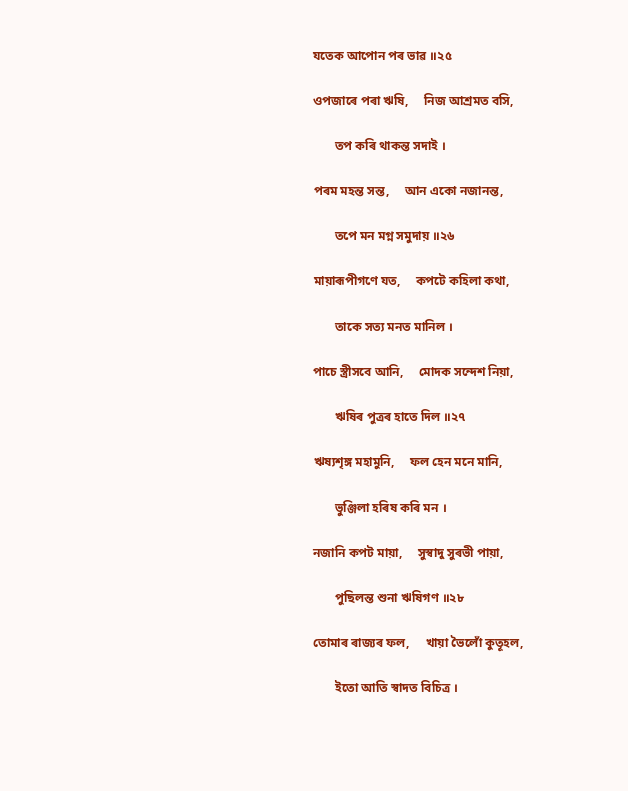যতেক আপোন পৰ ভাৱ ॥২৫

ওপজাৰে পৰা ঋষি,     নিজ আশ্ৰমত বসি,

       তপ কৰি থাকন্ত সদাই ।

পৰম মহন্ত সন্ত,     আন একো নজানন্ত,

       তপে মন মগ্ন সমুদায় ॥২৬

মায়াৰূপীগণে যত,     কপটে কহিলা কথা,

       তাকে সত্য মনত মানিল ।

পাচে স্ত্ৰীসবে আনি,     মোদক সন্দেশ নিয়া,

       ঋষিৰ পুত্ৰৰ হাতে দিল ॥২৭

ঋষ্যশৃঙ্গ মহামুনি,     ফল হেন মনে মানি,

       ভুঞ্জিলা হৰিষ কৰি মন ।

নজানি কপট মায়া,     সুস্বাদু সুৰভী পায়া,

       পুছিলন্ত শুনা ঋষিগণ ॥২৮

তোমাৰ ৰাজ্যৰ ফল,     খায়া ভৈলোঁ কুতূহল,

       ইতো আতি স্বাদত বিচিত্ৰ ।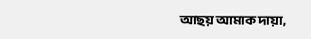আছয় আমাক দায়া,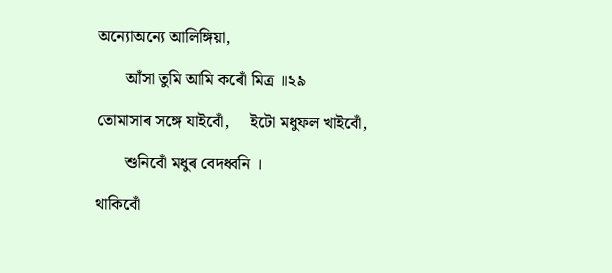অন্যোঅন্যে আলিঙ্গিয়া,

       আঁসা তুমি আমি কৰোঁ মিত্ৰ ॥২৯

তোমাসাৰ সঙ্গে যাইবোঁ,     ইটো মধুফল খাইবোঁ,

       শুনিবোঁ মধুৰ বেদধ্বনি ।

থাকিবোঁ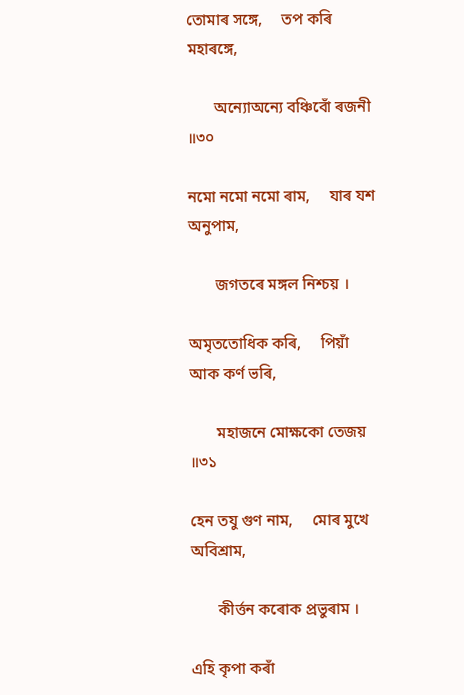তোমাৰ সঙ্গে,     তপ কৰি মহাৰঙ্গে,

       অন্যোঅন্যে বঞ্চিবোঁ ৰজনী ॥৩০

নমো নমো নমো ৰাম,     যাৰ যশ অনুপাম,

       জগতৰে মঙ্গল নিশ্চয় ।

অমৃততোধিক কৰি,     পিয়াঁ আক কৰ্ণ ভৰি,

       মহাজনে মোক্ষকো তেজয় ॥৩১

হেন তযু গুণ নাম,     মোৰ মুখে অবিশ্ৰাম,

       কীৰ্ত্তন কৰোক প্ৰভুৰাম ।

এহি কৃপা কৰাঁ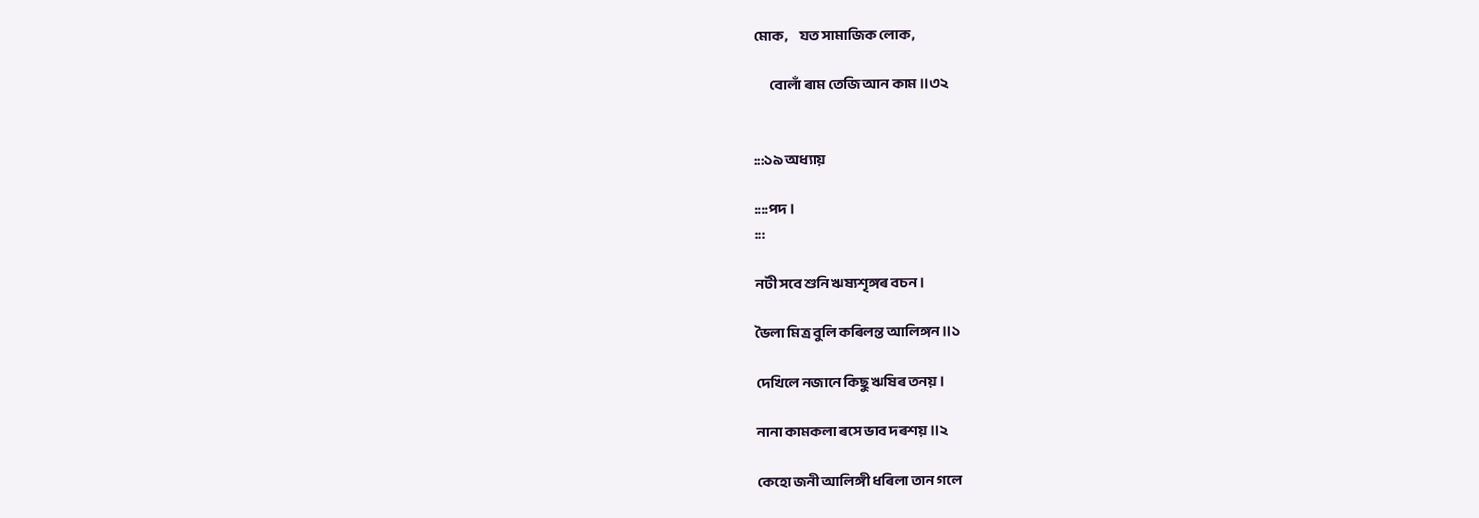মোক,     যত সামাজিক লোক,

       বোলাঁ ৰাম তেজি আন কাম ॥৩২


:::১৯ অধ্যায়

::::পদ ।
:::

নটী সবে শুনি ঋষ্যশৃঙ্গৰ বচন ।

ভৈলা মিত্ৰ বুলি কৰিলন্ত আলিঙ্গন ॥১

দেখিলে নজানে কিছু ঋষিৰ তনয় ।

নানা কামকলা ৰসে ভাব দৰশয় ॥২

কেহো জনী আলিঙ্গী ধৰিলা তান গলে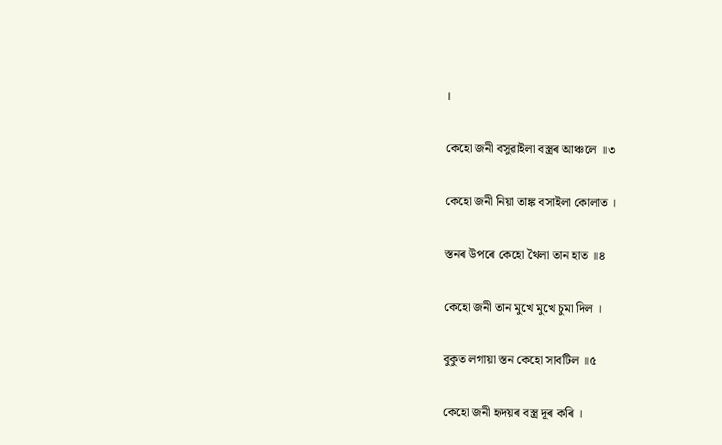।

কেহো জনী বসুৱাইলা বস্ত্ৰৰ আঞ্চলে ॥৩

কেহো জনী নিয়া তাঙ্ক বসাইলা কোলাত ।

স্তনৰ উপৰে কেহো থৈলা তান হাত ॥৪

কেহো জনী তান মুখে মুখে চুমা দিল ।

বুকুত লগায়া স্তন কেহো সাবটিল ॥৫

কেহো জনী হৃদয়ৰ বস্ত্ৰ দূৰ কৰি ।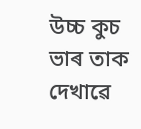উচ্চ কুচ ভাৰ তাক দেখাৱে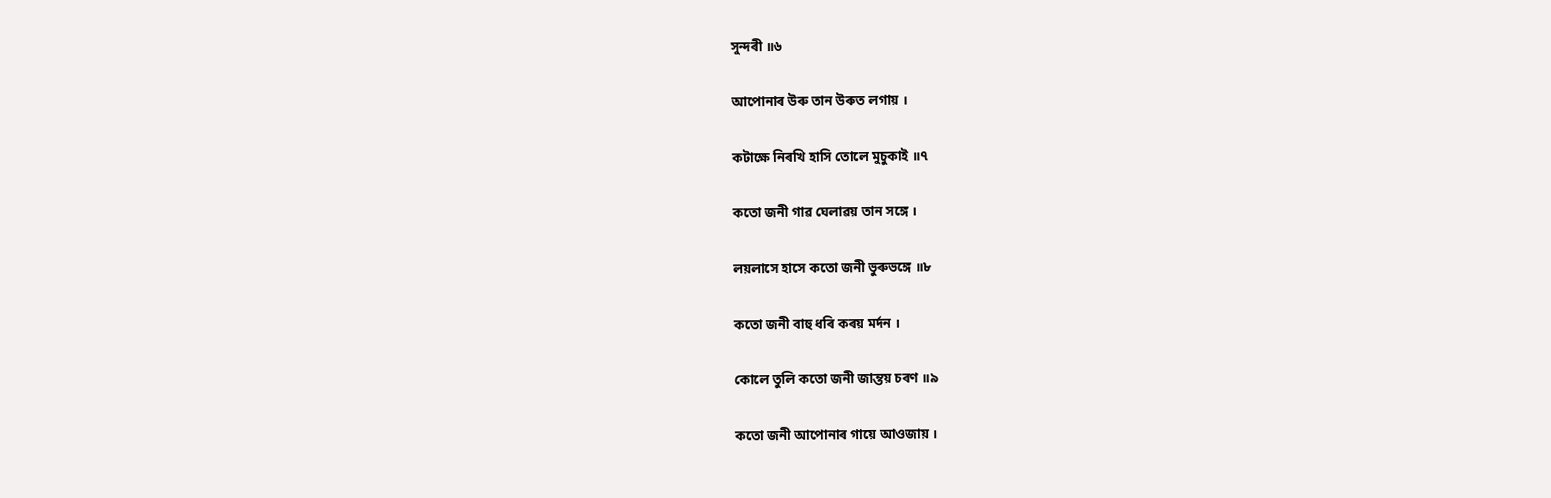সুন্দৰী ॥৬

আপোনাৰ উৰু তান উৰুত লগায় ।

কটাক্ষে নিৰখি হাসি তোলে মুচুকাই ॥৭

কতো জনী গাৱ ঘেলাৱয় তান সঙ্গে ।

লয়লাসে হাসে কতো জনী ভুৰুভঙ্গে ॥৮

কতো জনী বাহু ধৰি কৰয় মৰ্দন ।

কোলে তুলি কতো জনী জান্তয় চৰণ ॥৯

কতো জনী আপোনাৰ গায়ে আওজায় ।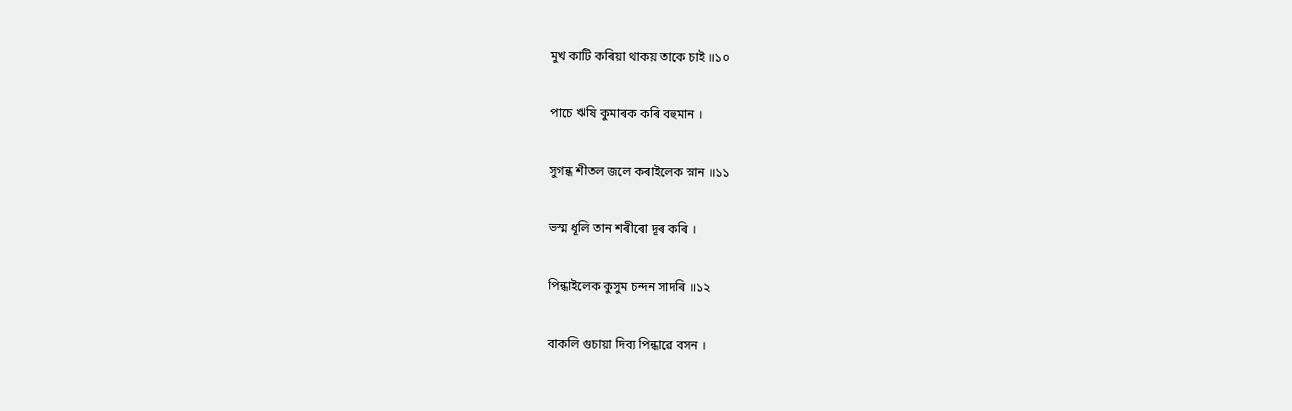মুখ কাটি কৰিয়া থাকয় তাকে চাই ॥১০

পাচে ঋষি কুমাৰক কৰি বহুমান ।

সুগন্ধ শীতল জলে কৰাইলেক স্নান ॥১১

ভস্ম ধূলি তান শৰীৰো দূৰ কৰি ।

পিন্ধাইলেক কুসুম চন্দন সাদৰি ॥১২

বাকলি গুচায়া দিব্য পিন্ধাৱে বসন ।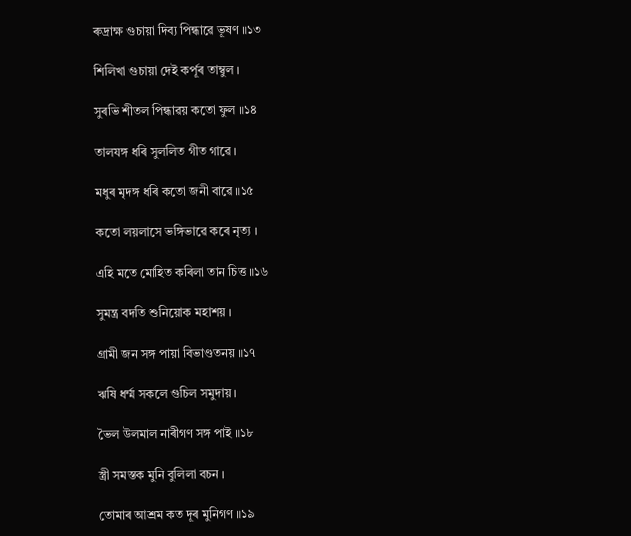ৰুদ্ৰাক্ষ গুচায়া দিব্য পিন্ধাৱে ভূষণ ॥১৩

শিলিখা গুচায়া দেই কৰ্পূৰ তাম্বুল ।

সুৰভি শীতল পিন্ধাৱয় কতো ফুল ॥১৪

তালযঙ্গ ধৰি সুললিত গীত গাৱে ।

মধুৰ মৃদঙ্গ ধৰি কতো জনী বাৱে ॥১৫

কতো লয়লাসে ভঙ্গিভাৱে কৰে নৃত্য ।

এহি মতে মোহিত কৰিলা তান চিত্ত ॥১৬

সুমন্ত্ৰ বদতি শুনিয়োক মহাশয় ।

গ্ৰামী জন সঙ্গ পায়া বিভাণ্ডতনয় ॥১৭

ঋষি ধৰ্ম্ম সকলে গুচিল সমুদায় ।

ভৈল উলমাল নাৰীগণ সঙ্গ পাই ॥১৮

স্ত্ৰী সমস্তক মুনি বুলিলা বচন ।

তোমাৰ আশ্ৰম কত দূৰ মুনিগণ ॥১৯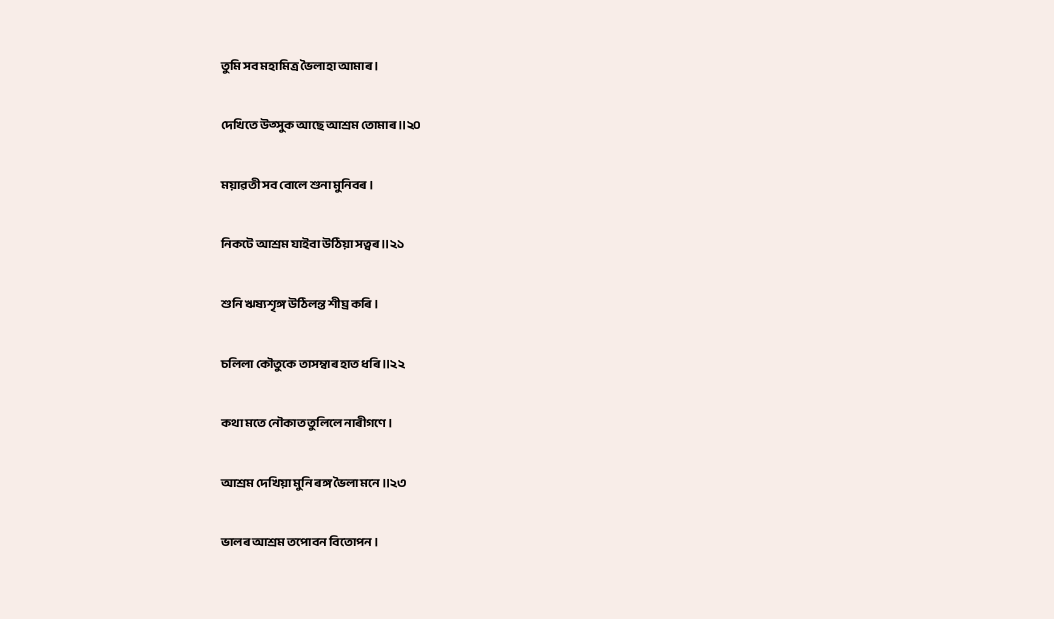তুমি সব মহামিত্ৰ ভৈলাহা আমাৰ ।

দেখিতে উত্সুক আছে আশ্ৰম তোমাৰ ॥২০

ময়াৱতী সব বোলে শুনা মুনিবৰ ।

নিকটে আশ্ৰম যাইবা উঠিয়া সত্বৰ ॥২১

শুনি ঋষ্যশৃঙ্গ উঠিলন্ত শীঘ্ৰ কৰি ।

চলিলা কৌতুকে তাসম্বাৰ হাত ধৰি ॥২২

কথা মতে নৌকাত তুলিলে নাৰীগণে ।

আশ্ৰম দেখিয়া মুনি ৰঙ্গ ভৈলা মনে ॥২৩

ভালৰ আশ্ৰম তপোবন বিতোপন ।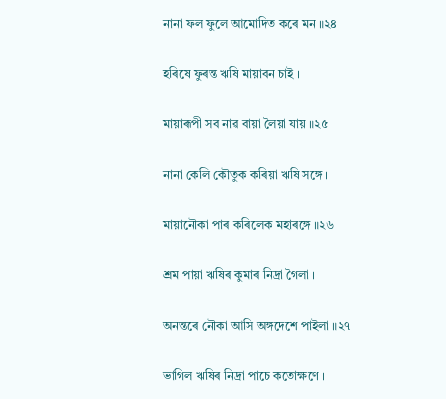নানা ফল ফুলে আমোদিত কৰে মন ॥২৪

হৰিষে ফুৰন্ত ঋষি মায়াবন চাই ।

মায়াৰূপী সব নাৱ বায়া লৈয়া যায় ॥২৫

নানা কেলি কৌতুক কৰিয়া ঋষি সঙ্গে ।

মায়ানৌকা পাৰ কৰিলেক মহাৰঙ্গে ॥২৬

শ্ৰম পায়া ঋষিৰ কুমাৰ নিদ্ৰা গৈলা ।

অনন্তৰে নৌকা আসি অঙ্গদেশে পাইলা ॥২৭

ভাগিল ঋষিৰ নিদ্ৰা পাচে কতোক্ষণে ।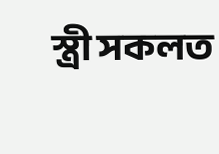স্ত্ৰী সকলত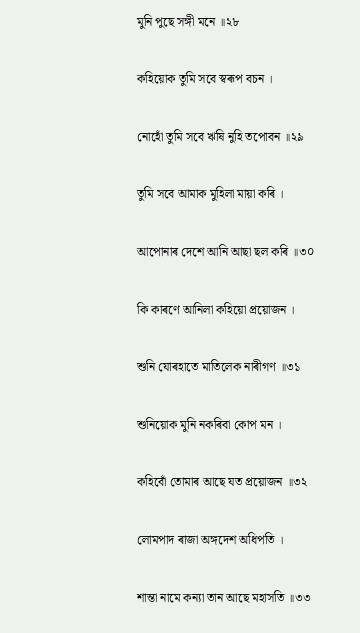মুনি পুছে সঙ্গী মনে ॥২৮

কহিয়োক তুমি সবে স্বৰূপ বচন ।

নোহোঁ তুমি সবে ঋষি নুহি তপোবন ॥২৯

তুমি সবে আমাক মুহিলা মায়া কৰি ।

আপোনাৰ দেশে আনি আছা ছল কৰি ॥৩০

কি কাৰণে আনিলা কহিয়ো প্ৰয়োজন ।

শুনি যোৰহাতে মাতিলেক নাৰীগণ ॥৩১

শুনিয়োক মুনি নকৰিবা কোপ মন ।

কহিবোঁ তোমাৰ আছে যত প্ৰয়োজন ॥৩২

লোমপাদ ৰাজা অঙ্গদেশ অধিপতি ।

শান্তা নামে কন্যা তান আছে মহাসতি ॥৩৩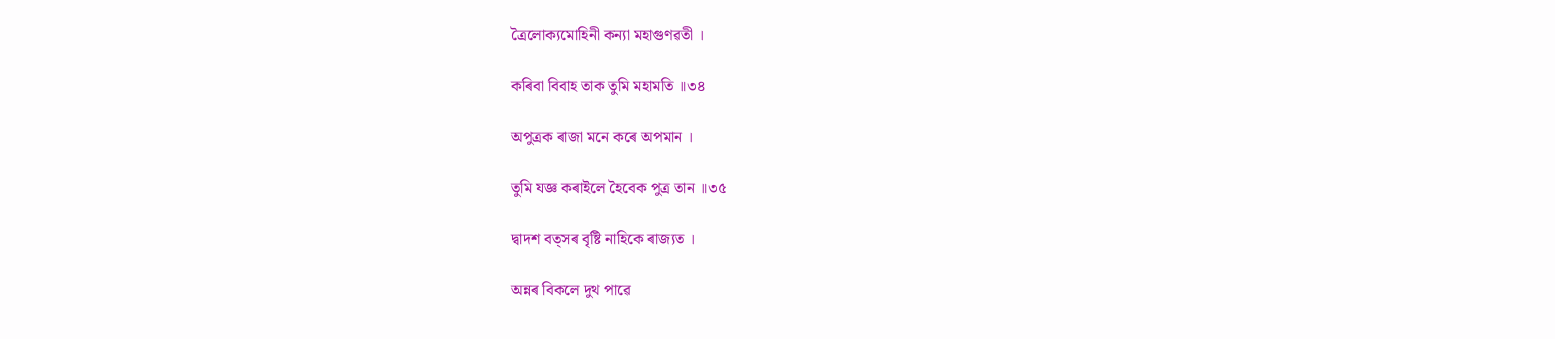ত্ৰৈলোক্যমোহিনী কন্যা মহাগুণৱতী ।

কৰিবা বিবাহ তাক তুমি মহামতি ॥৩৪

অপুত্ৰক ৰাজা মনে কৰে অপমান ।

তুমি যজ্ঞ কৰাইলে হৈবেক পুত্ৰ তান ॥৩৫

দ্বাদশ বত্সৰ বৃষ্টি নাহিকে ৰাজ্যত ।

অন্নৰ বিকলে দুথ পাৱে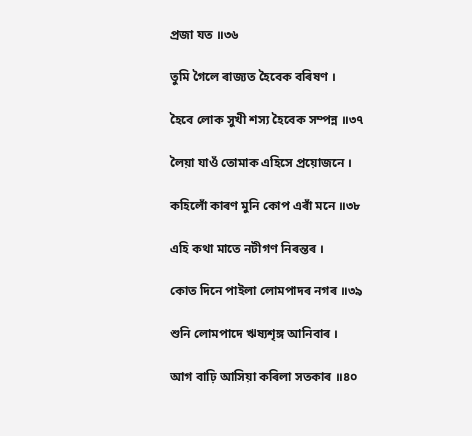প্ৰজা যত ॥৩৬

তুমি গৈলে ৰাজ্যত হৈবেক বৰিষণ ।

হৈবে লোক সুখী শস্য হৈবেক সম্পন্ন ॥৩৭

লৈয়া যাওঁ তোমাক এহিসে প্ৰয়োজনে ।

কহিলোঁ কাৰণ মুনি কোপ এৰাঁ মনে ॥৩৮

এহি কথা মাতে নটীগণ নিৰন্তৰ ।

কোত দিনে পাইলা লোমপাদৰ নগৰ ॥৩৯

শুনি লোমপাদে ঋষ্যশৃঙ্গ আনিবাৰ ।

আগ বাঢ়ি আসিয়া কৰিলা সতকাৰ ॥৪০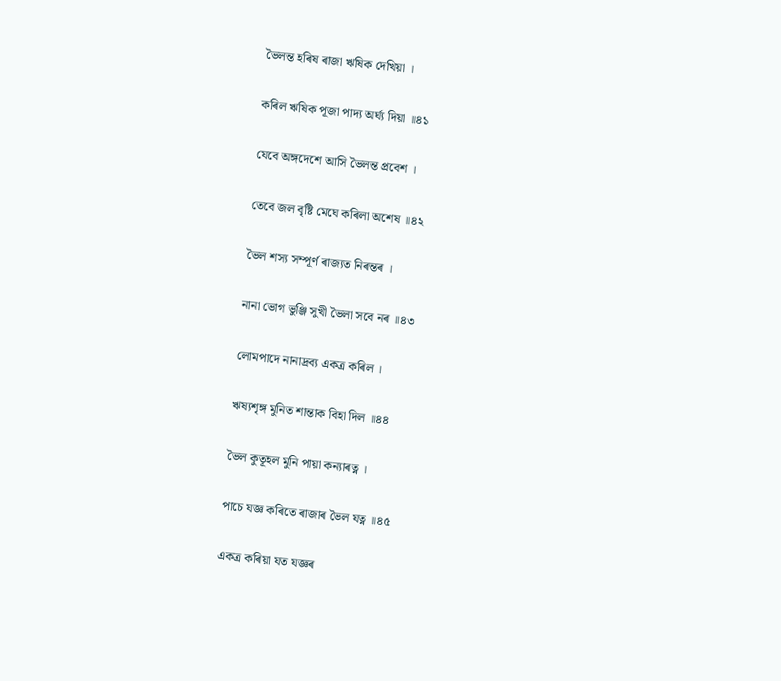ভৈলন্ত হৰিষ ৰাজা ঋষিক দেখিয়া ।

কৰিল ঋষিক পূজা পাদ্য অৰ্ঘ্য দিয়া ॥৪১

যেবে অঙ্গদেশে আসি ভৈলন্ত প্ৰবেশ ।

তেবে জল বৃষ্টি মেঘে কৰিলা অশেষ ॥৪২

ভৈল শস্য সম্পূৰ্ণ ৰাজ্যত নিৰন্তৰ ।

নানা ভোগ ভুঞ্জি সুখী ভৈলা সবে নৰ ॥৪৩

লোমপাদে নানাদ্ৰব্য একত্ৰ কৰিল ।

ঋষ্যশৃঙ্গ মুনিত শান্তাক বিহা দিল ॥৪৪

ভৈল কুতূহল মুনি পায়া কন্যাৰত্ন ।

পাচে যজ্ঞ কৰিতে ৰাজাৰ ভৈল যত্ন ॥৪৫

একত্ৰ কৰিয়া যত যজ্ঞৰ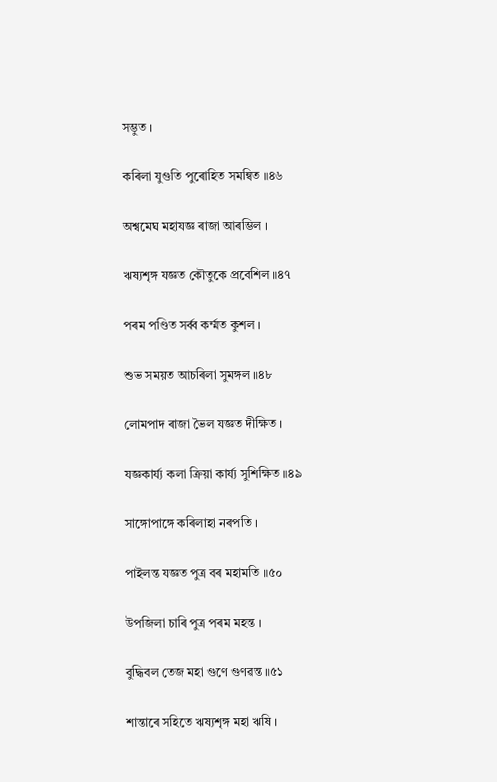সম্ভুত ।

কৰিলা যুগুতি পুৰোহিত সমন্বিত ॥৪৬

অশ্বমেঘ মহাযজ্ঞ ৰাজা আৰম্ভিল ।

ঋষ্যশৃঙ্গ যজ্ঞত কৌতুকে প্ৰবেশিল ॥৪৭

পৰম পণ্ডিত সৰ্ব্ব কৰ্ম্মত কুশল ।

শুভ সময়ত আচৰিলা সুমঙ্গল ॥৪৮

লোমপাদ ৰাজা ভৈল যজ্ঞত দীক্ষিত ।

যজ্ঞকাৰ্য্য কলা ক্ৰিয়া কাৰ্য্য সুশিক্ষিত ॥৪৯

সাঙ্গোপাঙ্গে কৰিলাহা নৰপতি ।

পাইলন্ত যজ্ঞত পুত্ৰ বৰ মহামতি ॥৫০

উপজিলা চাৰি পুত্ৰ পৰম মহন্ত ।

বুদ্ধিবল তেজ মহা গুণে গুণৱন্ত ॥৫১

শান্তাৰে সহিতে ঋষ্যশৃঙ্গ মহা ঋষি ।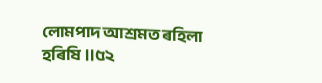লোমপাদ আশ্ৰমত ৰহিলা হৰিষি ॥৫২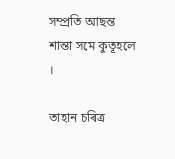সম্প্ৰতি আছন্ত শান্তা সমে কুতূহলে ।

তাহান চৰিত্ৰ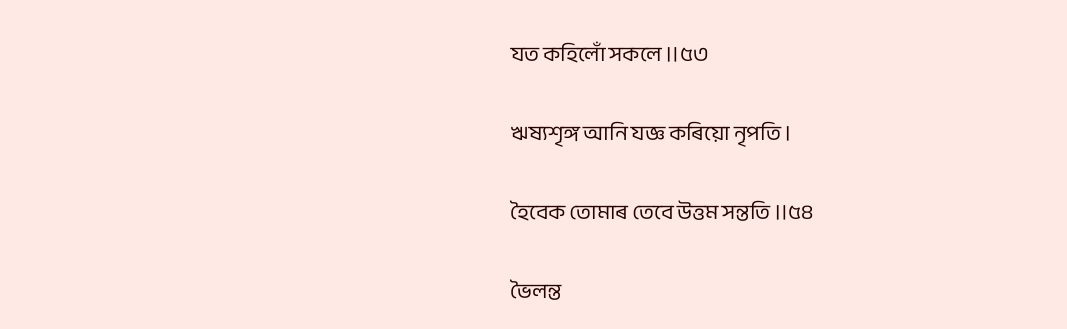যত কহিলোঁ সকলে ॥৫৩

ঋষ্যশৃঙ্গ আনি যজ্ঞ কৰিয়ো নৃপতি ।

হৈবেক তোমাৰ তেবে উত্তম সন্ততি ॥৫৪

ভৈলন্ত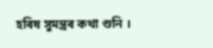হৰিষ সুমন্ত্ৰৰ কথা শুনি ।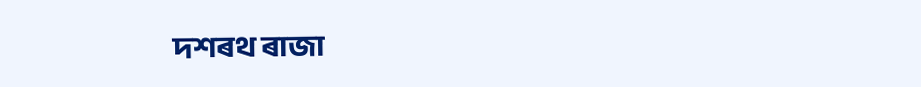দশৰথ ৰাজা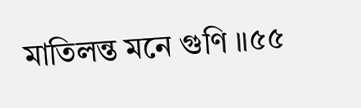মাতিলন্ত মনে গুণি ॥৫৫